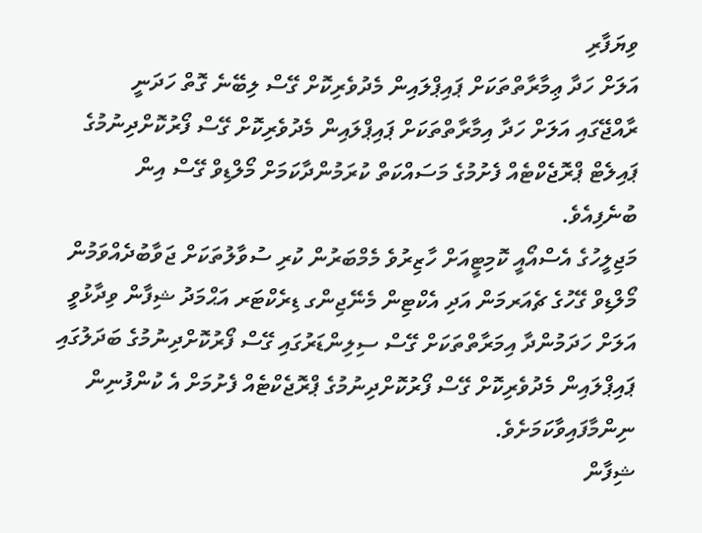ވިޔަފާރި
އަލަށް ހަދާ ޢިމާރާތްތަކަށް ޕައިޕްލައިން މެދުވެރިކޮށް ގޭސް ލިބޭނެ ގޮތް ހަދަނީ
ރާއްޖޭގައި އަލަށް ހަދާ އިމާރާތްތަކަށް ޕައިޕްލައިން މެދުވެރިކޮށް ގޭސް ފޯރުކޮށްދިނުމުގެ ޕައިލެޓް ޕްރޮޖެކްޓެއް ފެށުމުގެ މަސައްކަތް ކުރަމުންދާކަމަށް މޯލްޑިވް ގޭސް އިން ބުނެފިއެވެ.
މަޖިލީހުގެ އެސްއޯއީ ކޮމިޓީއަށް ހާޒިރުވެ މެމްބަރުން ކުރި ސުވާލުތަކަށް ޖަވާބުދެއްވަމުން މޯލްޑިވް ގޭހުގެ ޗެއަރމަން އަދި އެކްޓިން މެނޭޖިންގ ޑިރެކްޓަރ އަޙްމަދު ޝިފާން ވިދާޅުވީ އަލަށް ހަދަމުންދާ އިމަރާތްތަކަށް ގޭސް ސިލިންޑަރުގައި ގޭސް ފޯރުކޮށްދިނުމުގެ ބަދަލުގައި ޕައިޕްލައިން މެދުވެރިކޮށް ގޭސް ފޯރުކޮށްދިނުމުގެ ޕްރޮޖެކްޓެއް ފެށުމަށް އެ ކުންފުނިން ނިންމާފައިވާކަމަށެވެ.
ޝިފާން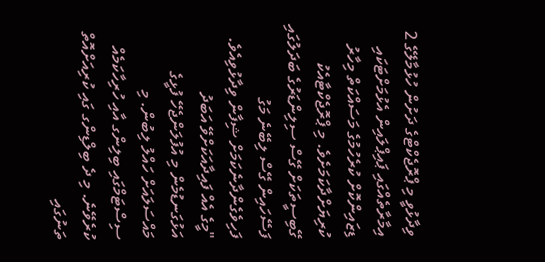ވިދާޅުވީ މި ޕްރޮޖެކްޓްގެ ދަށުން ހުޅުމާލޭގެ 2 އިމާރާތެއްގައި ޕައިޕްލައިން އެޅުމަށްޓަކައި ޑިޒައިންކޮށް ކުރެހުމުގެ މަސައްކަތް މިހާރު ކުރިޔަށްދާކަމަށެވެ. މި ޕްރޮޖެކްޓާއެކު ގޭބިސީތަކަށް ގޭސް ސިލިންޑަރުގެ ބަދަލުގައި ފަސޭހައިން ގޭސް ލިބޭނެ މަގު ފަހިވެގެންދާނެކަމަށް ޝިފާން ވިދާޅުވިއެވެ.
"މީގެ އެއް ފައިދާއަކަށްވޭ އަބަދު އަޅުގަނޑުމެން މި އުފުލަންޖެހޭ ފުޅީގެ މައްސަލައަށް ހައްލު ލިބުން. މި ސިސްޓަމްގައި ބިލިންގ އާއި ހުރިހާކަމެއް ކުރެވޭނެ. މި ދެ ބިލްޑިންގ ގައި ކުރިއަށްއޮތް ތަނުގައި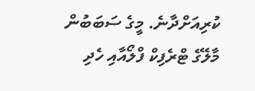ކުރިއަށްދާނެ. މީގެ ސަބަބުން މާލޭގެ ޓްރެފިކް ފްލޯއާއި ހެދި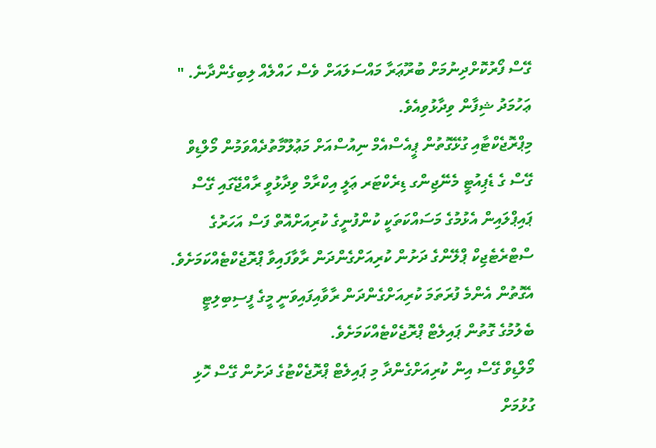ގޭސް ފޯރުކޮށްދިނުމަށް ބުރޫޢަރާ މައްސަލައަށް ވެސް ހައްލެއް ލިބިގެންދާނެ. " ޢަހުމަދު ޝިފާން ވިދާޅުވިއެވެ.
މިޕްރޮޖެކްޓާއި ގުޅޭގޮތުން ޕީއެސްއެމް ނިއުސްއަށް މަޢުލޫމާތުދެއްވަމުން މޯލްޑިވް ގޭސް ގެ ޑެޕިއުޓީ މެނޭޖިންގ ޑިރެކްޓަރ ޢަލީ އިކްރާމް ވިދާޅުވީ ރާއްޖޭގައި ގޭސް ޕައިޕްލައިން އެޅުމުގެ މަސައްކަތަކީ ކުންފުނީގެ ކުރިއަށްއޮތް ފަސް އަހަރުގެ ސްޓްރެޓެޖިކް ޕްލޭންގެ ދަށުން ކުރިއަށްގެންދަން ރާވާފައިވާ ޕްރޮޖެކްޓެއްކަމަށެވެ. އެގޮތުން އެންމެ ފުރަތަމަ ކުރިއަށްގެންދަން ރާވާއިފައިވަނީ މީގެ ފީސިބިލިޓީ ބެލުމުގެ ގޮތުން ޕައިލެޓް ޕްރޮޖެކްޓެއްކަމަށެވެ.
މޯލްޑިވް ގޭސް އިން ކުރިއަށްގެންދާ މި ޕައިލެޓް ޕްރޮޖެކްޓުގެ ދަށުން ގޭސް ހޮޅި ގުޅުމަށް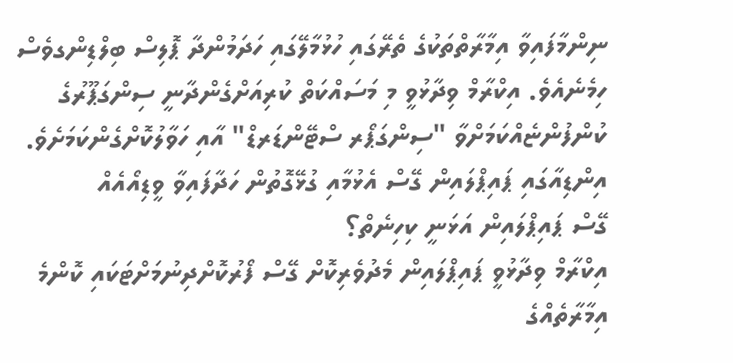ނިންމާފައިވާ އިމާރާތްތަކުގެ ތެރޭގައި ހުޅުމާލޭގައި ހަދަމުންދާ ޕޮލިސް ބިލްޑިންގވެސް ހިމެނެއެވެ. އިކްރާމް ވިދާޅުވީ މި މަސައްކަތް ކުރިއަށްގެންދާނީ ސިންގަޕޫރުގެ ކުންފުންޏެއްކަމަށްވާ "ސިންގަޕޯރ ސްޓޭންޑަރޑް" އާއި ހަވާލުކޮށްގެންކަމަށެވެ.
އިންޑިއާގައި ޕައިޕްލައިން ގޭސް އެޅުމާއި ގުޅޭގޮތުން ހަދާފައިވާ ވީޑިއޯއެއް
ގޭސް ޕައިޕްލައިން އަޅަނީ ކިހިނެތް؟
އިކްރާމް ވިދާޅުވީ ޕައިޕްލައިން މެދުވެރިކޮށް ގޭސް ފޯރުކޮށްދިނުމަށްޓަކައި ކޮންމެ އިމާރާތެއްގެ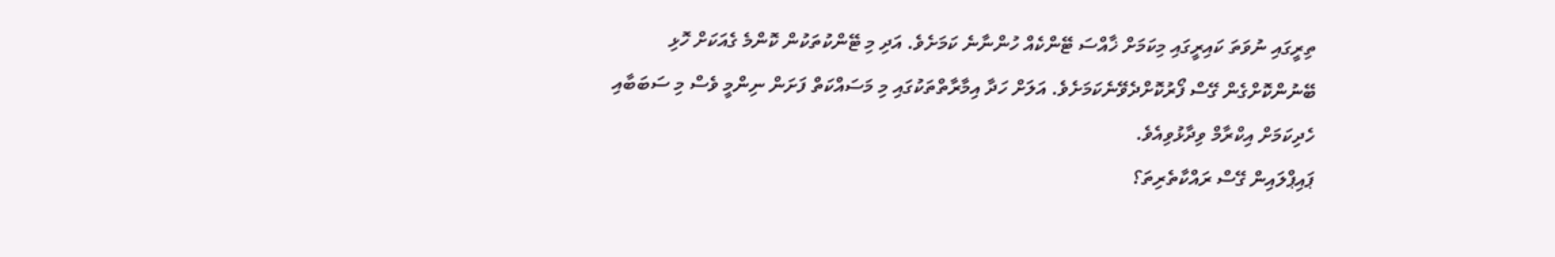ތިރީގައި ނުވަތަ ކައިރީގައި މިކަމަށް ޚާއްސަ ޓޭންކެއް ހުންނާނެ ކަމަށެވެ. އަދި މި ޓޭންކުތަކުން ކޮންމެ ގެއަކަށް ހޮޅި ބޭނުންކޮށްގެން ގޭސް ފޯރުކޮށްދެވޭނެކަމަށެވެ. އަލަށް ހަދާ އިމާރާތްތަކުގައި މި މަސައްކަތް ފަށަން ނިންމީ ވެސް މި ސަބަބާއި ހެދިކަމަށް އިކްރާމް ވިދާޅުވިއެވެ.
ޕައިޕްލައިން ގޭސް ރައްކާތެރިތަ؟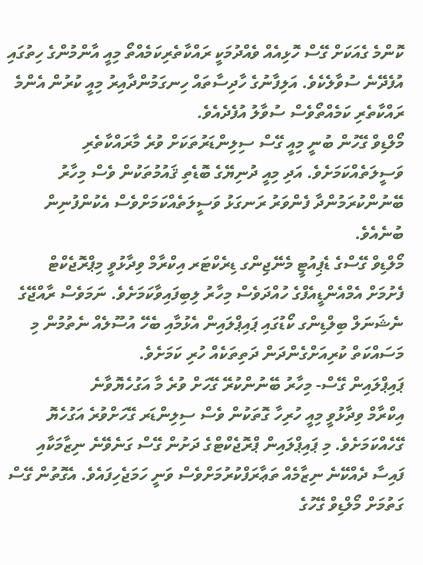ކޮންމެ ގެއަކަށް ގޭސް ހޮޅިއެއް ވެއްދުމަކީ ރައްކާތެރިކަމެއްތޯ މިއީ އާންމުންގެ ހިތުގައި އުފެދޭނެ ސުވާލެކެވެ. އަލިފާނުގެ ހާދިސާތައް ހިނގަމުންދާއިރު މިއީ ކުރުން އެންމެ ރައްކާތެރި ކަމެއްތޯވެސް ސުވާލު އުފެދެއެވެ.
މޯލްޑިވް ގޭހުން ބުނީ މިއީ ގޭސް ސިލިންޑަރުތަކަށް ވުރެ މާރައްކާތެރި ވަސީލަތެއްކަމަށެވެ. އަދި މިއީ ދުނިޔޭގެ ބޮޑެތި ޤައުމުތަކުން ވެސް މިހާރު ބޭނުންކުރަމުންދާ ފެންވަރު ރަނގަޅު ވަސީލަތެއްކަމަށްވެސް އެކުންފުނިން ބުނެއެވެ.
މޯލްޑިވް ގޭސްގެ ޑެޕިއުޓީ މެނޭޖިންގ ޑިރެކްޓަރ އިކްރާމް ވިދާޅުވީ މިޕްރޮޖެކްޓް ފެށުމަށް އެމްއެންޑީއެފްގެ ހުއްދަވެސް މިހާރު ލިބިފައިވާކަމަށެވެ. ނަމަވެސް ރާއްޖޭގެ ނެޝަނަލް ބިލްޑިންގ ކޯޑުގައި ޕައިޕްލައިން އެޅުމާއި ބެހޭ އުސޫލެއް ނެތުމުން މި މަސައްކަތް ކުރިއަށްގެންދަން ދަތިތަކެއް ހުރި ކަމަށެވެ.
ޕައިޕްލައިން ގޭސް- މިހާރު ބޭނުންކުރޭ ގޭހަށް ވުރެ މާ އަގުހެޔޮވާނެ
އިކްރާމް ވިދާޅުވީ މިއީ ހުރިހާ ގޮތަކުން ވެސް ސިލިންޑަރ ގޭހަށްވުރެ އަގުހެޔޮ ގޭހެއްކަމަށެވެ. މި ޕައިޕްލައިން ޕްރޮޖެކްޓްގެ ދަށުން ގޭސް ގަނެވޭނެ ނިޒާމަކާއި ފައިސާ ދެއްކޭނެ ނިޒާމެއް ތަޢާރަފްކުރުމަށްވެސް ވަނީ ހަމަޖެހިފައެވެ. އެގޮތުން ގޭސް ގަތުމަށް މޯލްޑިވް ގޭހުގެ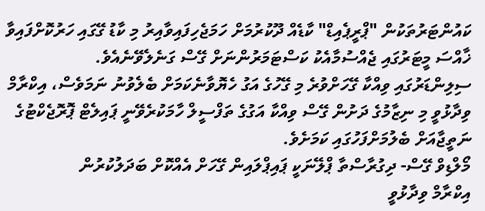ކައުންޓަރުތަކުން "ޕްރީޕެއިޑް" ކާޑެއް ދޫކުރުމަށް ހަމަޖެހިފައިވާއިރު މި ކާޑު ގޭގައި ހަރުކޮށްފައިވާ ޚާއްސަ މީޓަރުގައި ޖެއްސުމާއެކު ކަސްޓަމަރުންނަށް ގޭސް ގަނެލެވޭނެއެވެ.
ސިލިންޑަރުގައި ވިއްކާ ގޭހަށްވުރެ މި ގޭހުގެ އަގު ހެޔޮވާނެކަމަށް ބެލެވުނު ނަމަވެސް، އިކްރާމް ވިދާޅުވީ މި ނިޒާމުގެ ދަށުން ގޭސް ވިއްކާ އަގުގެ ތަފްސީލް ހާމަކުރެވޭނީ ޕައިލެޓް ޕޮރޮޖެކްޓުގެ ނަތީޖާއަށް ބެލުމަށްފަހުގައި ކަމަށެވެ.
މޯލްޑިވް ގޭސް- ދިގުރާސްތާ ޕްލޭނަކީ ޕައިޕްލައިން ގޭހަށް އެއްކޮށް ބަދަލުކުރުން
އިކްރާމް ވިދާޅުވީ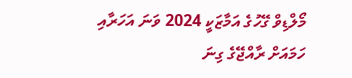މޯލްޑިވް ގޭހުގެ އަމާޒަކީ 2024 ވަނަ އަހަރާއި ހަމައަށް ރާއްޖޭގެ ގިނަ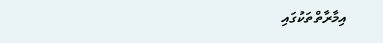އިމާރާތްތަކުގައި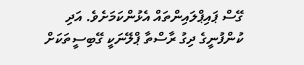ގޭސް ޕައިޕްލައިންތައް އެޅުންކަމަށެވެ. އަދި ކުންފުނީގެ ދިގު ރާސްތާ ޕްލޭނަކީ ގޭބިސީތަކަށް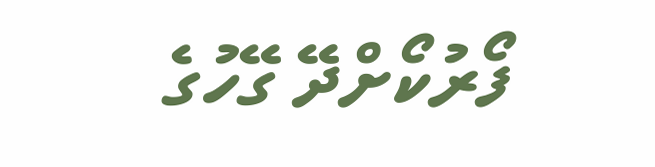ފޯރުކޯށްދޭ ގޭހުގެ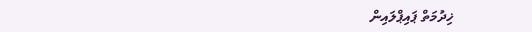ޚިދުމަތް ޕައިޕްލައިން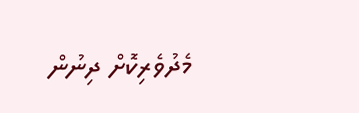މެދުވެރިކޮށް ދިނުން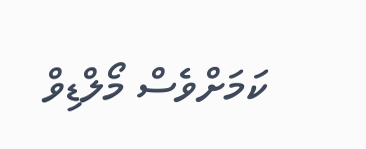ކަމަށްވެސް މޯލްޑިވް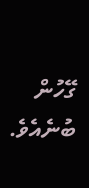ގޭހުން ބުނެއެވެ.